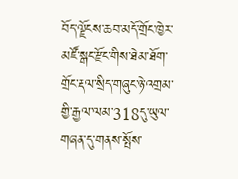བོད་ལྗོངས་ཆབ་མདོ་གྲོང་ཁྱེར་མཛོ་སྒང་རྫོང་གིས་ཐེམ་ཐོག་གྲོང་རྡལ་སྲིད་གཞུང་ཉེ་འགྲམ་གྱི་རྒྱལ་ལམ་318དུ་ཡུལ་གཞན་དུ་གནས་སྤོས་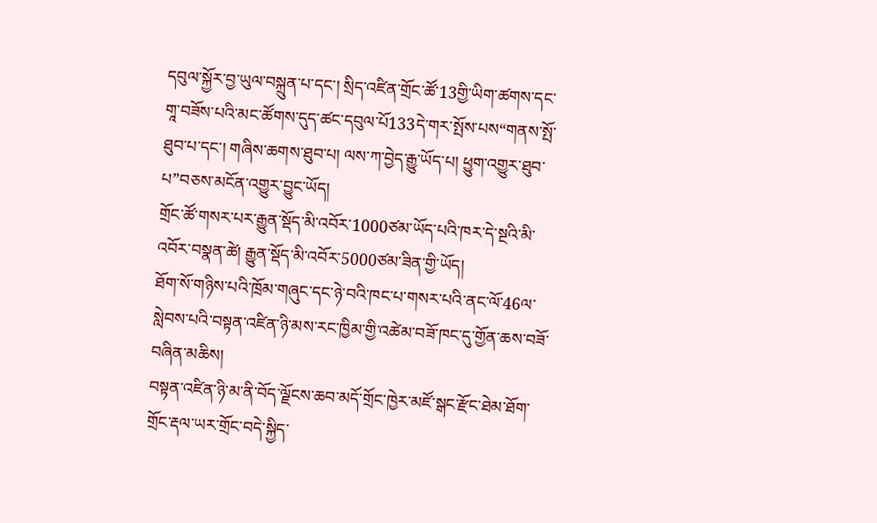དབུལ་སྐྱོར་བྱ་ཡུལ་བསྐྲུན་པ་དང་། སྲིད་འཛིན་གྲོང་ཚོ་13གྱི་ཡིག་ཚགས་དང་གཱ་བཟོས་པའི་མང་ཚོགས་དུད་ཚང་དབུལ་པོ133དེ་གར་སྤོས་པས“གནས་སྤོ་ཐུབ་པ་དང་། གཞིས་ཆགས་ཐུབ་པ། ལས་ཀ་བྱེད་རྒྱུ་ཡོད་པ། ཕྱུག་འགྱུར་ཐུབ་པ”བཅས་མངོན་འགྱུར་བྱུང་ཡོད།
གྲོང་ཚོ་གསར་པར་རྒྱུན་སྡོད་མི་འབོར་1000ཙམ་ཡོད་པའི་ཁར་དེ་སྔའི་མི་འབོར་བསྣན་ཚེ། རྒྱུན་སྡོད་མི་འབོར་5000ཙམ་ཟིན་གྱི་ཡོད།
ཐོག་སོ་གཉིས་པའི་ཁྲོམ་གཞུང་དང་ཉེ་བའི་ཁང་པ་གསར་པའི་ནང་ལོ་46ལ་སླེབས་པའི་བསྟན་འཛིན་ཉི་མས་རང་ཁྱིམ་གྱི་འཚེམ་བཟོ་ཁང་དུ་གྱོན་ཆས་བཟོ་བཞིན་མཆིས།
བསྟན་འཛིན་ཉི་མ་ནི་བོད་ལྗོངས་ཆབ་མདོ་གྲོང་ཁྱེར་མཛོ་སྒང་རྫོང་ཐེམ་ཐོག་གྲོང་རྡལ་ཡར་གྲོང་བདེ་སྐྱིད་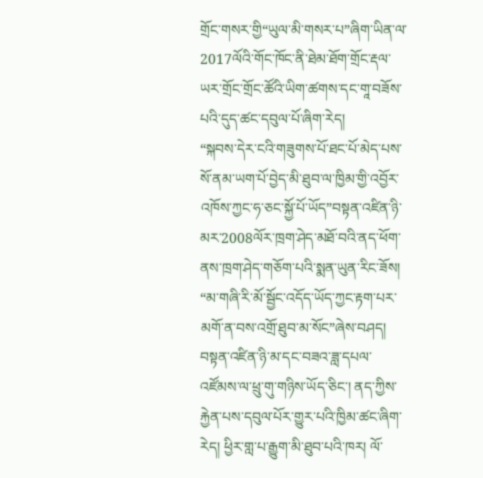གྲོང་གསར་གྱི“ཡུལ་མི་གསར་པ”ཞིག་ཡིན་ལ་2017ལོའི་གོང་ཁོང་ནི་ཐེམ་ཐོག་གྲོང་རྡལ་ཡར་གྲོང་གྲོང་ཚོའི་ཡིག་ཚགས་དང་གཱ་བཟོས་པའི་དུད་ཚང་དབུལ་པོ་ཞིག་རེད།
“སྐབས་དེར་ངའི་གཟུགས་པོ་ཐང་པོ་མེད་པས་སོ་ནམ་ཡག་པོ་བྱེད་མི་ཐུབ་ལ་ཁྱིམ་གྱི་འབྱོར་འཁོས་ཀྱང་ཧ་ཅང་སྐྱོ་པོ་ཡོད”བསྟན་འཛིན་ཉི་མར་2008ལོར་ཁྲག་ཤེད་མཐོ་བའི་ནད་ཕོག་ནས་ཁྲག་ཤེད་གཅོག་པའི་སྨན་ཡུན་རིང་ཟོས། “མ་གཞི་རི་མོ་སྦྱོང་འདོད་ཡོད་ཀྱང་རྟག་པར་མགོ་ན་བས་འགྲོ་ཐུབ་མ་སོང”ཞེས་བཤད།
བསྟན་འཛིན་ཉི་མ་དང་བཟའ་ཟླ་དཔལ་འཛོམས་ལ་ཕྲུ་གུ་གཉིས་ཡོད་ཅིང་། ནད་ཀྱིས་རྐྱེན་པས་དབུལ་པོར་གྱུར་པའི་ཁྱིམ་ཚང་ཞིག་རེད། ཕྱིར་གླ་པ་རྒྱུག་མི་ཐུབ་པའི་ཁར། ལོ་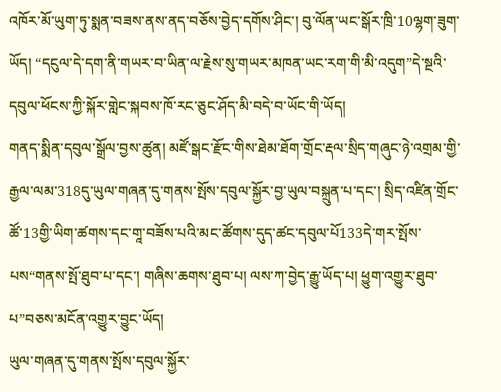འཁོར་མོ་ཡུག་ཏུ་སྨན་བཟས་ནས་ནད་བཅོས་བྱེད་དགོས་ཤིང་། བུ་ལོན་ཡང་སྒོར་ཁྲི་10ལྷག་ཟུག་ཡོད། “དངུལ་དེ་དག་ནི་གཡར་བ་ཡིན་ལ་རྗེས་སུ་གཡར་མཁན་ཡང་རག་གི་མི་འདུག”དེ་སྔའི་དབུལ་ཕོངས་ཀྱི་སྐོར་གླེང་སྐབས་ཁོ་རང་ཅུང་ཤོད་མི་བདེ་བ་ཡོང་གི་ཡོད།
གནད་སྨིན་དབུལ་སྒྲོལ་བྱས་ཚུན། མཛོ་སྒང་རྫོང་གིས་ཐེམ་ཐོག་གྲོང་རྡལ་སྲིད་གཞུང་ཉེ་འགྲམ་གྱི་རྒྱལ་ལམ་318དུ་ཡུལ་གཞན་དུ་གནས་སྤོས་དབུལ་སྐྱོར་བྱ་ཡུལ་བསྐྲུན་པ་དང་། སྲིད་འཛིན་གྲོང་ཚོ་13གྱི་ཡིག་ཚགས་དང་གཱ་བཟོས་པའི་མང་ཚོགས་དུད་ཚང་དབུལ་པོ133དེ་གར་སྤོས་པས“གནས་སྤོ་ཐུབ་པ་དང་། གཞིས་ཆགས་ཐུབ་པ། ལས་ཀ་བྱེད་རྒྱུ་ཡོད་པ། ཕྱུག་འགྱུར་ཐུབ་པ”བཅས་མངོན་འགྱུར་བྱུང་ཡོད།
ཡུལ་གཞན་དུ་གནས་སྤོས་དབུལ་སྐྱོར་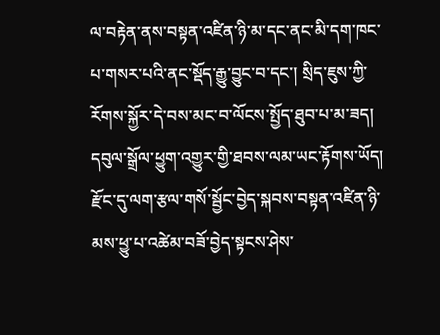ལ་བརྟེན་ནས་བསྟན་འཛིན་ཉི་མ་དང་ནང་མི་དག་ཁང་པ་གསར་པའི་ནང་སྡོད་རྒྱུ་བྱུང་བ་དང་། སྲིད་ཇུས་ཀྱི་རོགས་སྐྱོར་དེ་བས་མང་བ་ལོངས་སྤྱོད་ཐུབ་པ་མ་ཟད། དབུལ་སྒྲོལ་ཕྱུག་འགྱུར་གྱི་ཐབས་ལམ་ཡང་རྟོགས་ཡོད། རྫོང་དུ་ལག་རྩལ་གསོ་སྦྱོང་བྱེད་སྐབས་བསྟན་འཛིན་ཉི་མས་ཕྱུ་པ་འཚེམ་བཟོ་བྱེད་སྟངས་ཤེས་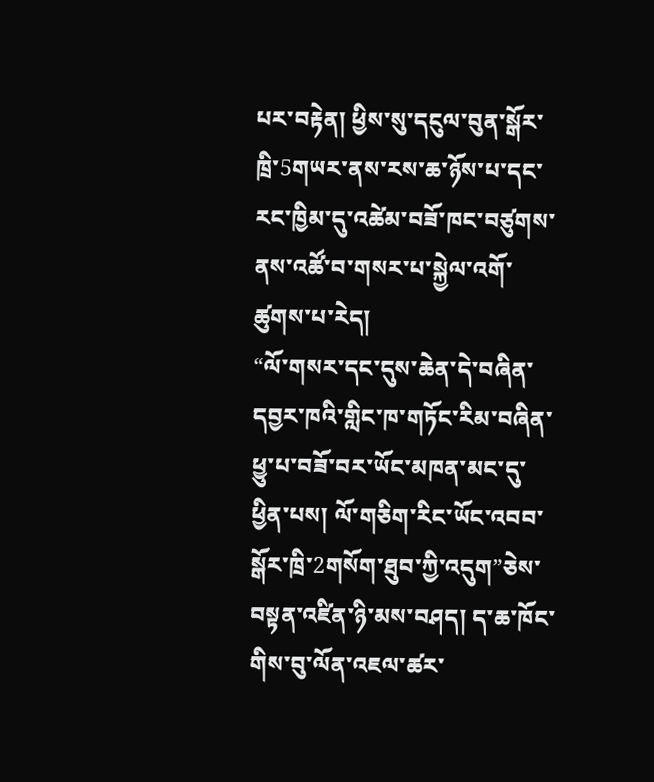པར་བརྟེན། ཕྱིས་སུ་དངུལ་བུན་སྒོར་ཁྲི་5གཡར་ནས་རས་ཆ་ཉོས་པ་དང་རང་ཁྱིམ་དུ་འཚེམ་བཟོ་ཁང་བཙུགས་ནས་འཚོ་བ་གསར་པ་སྐྱེལ་འགོ་ཚུགས་པ་རེད།
“ལོ་གསར་དང་དུས་ཆེན་དེ་བཞིན་དབྱར་ཁའི་གླིང་ཁ་གཏོང་རིམ་བཞིན་ཕྱུ་པ་བཟོ་བར་ཡོང་མཁན་མང་དུ་ཕྱིན་པས། ལོ་གཅིག་རིང་ཡོང་འབབ་སྒོར་ཁྲི་2གསོག་ཐུབ་ཀྱི་འདུག”ཅེས་བསྟན་འཛིན་ཉི་མས་བཤད། ད་ཆ་ཁོང་གིས་བུ་ལོན་འཇལ་ཚར་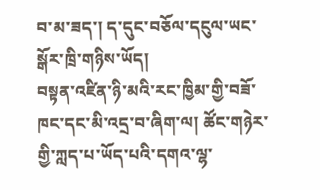བ་མ་ཟད་། ད་དུང་བཅོལ་དངུལ་ཡང་སྒོར་ཁྲི་གཉིས་ཡོད།
བསྟན་འཛིན་ཉི་མའི་རང་ཁྱིམ་གྱི་བཟོ་ཁང་དང་མི་འདྲ་བ་ཞིག་ལ། ཚོང་གཉེར་གྱི་ཀླད་པ་ཡོད་པའི་དགའ་ལྷ་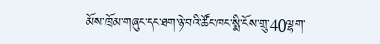མོས་ཁྲོམ་གཞུང་དང་ཐག་ཉེ་བའི་ཚོང་ཁང་སྨི་ངོས་གྲུ་40ལྷག་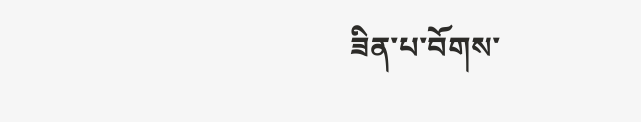ཟིན་པ་བོགས་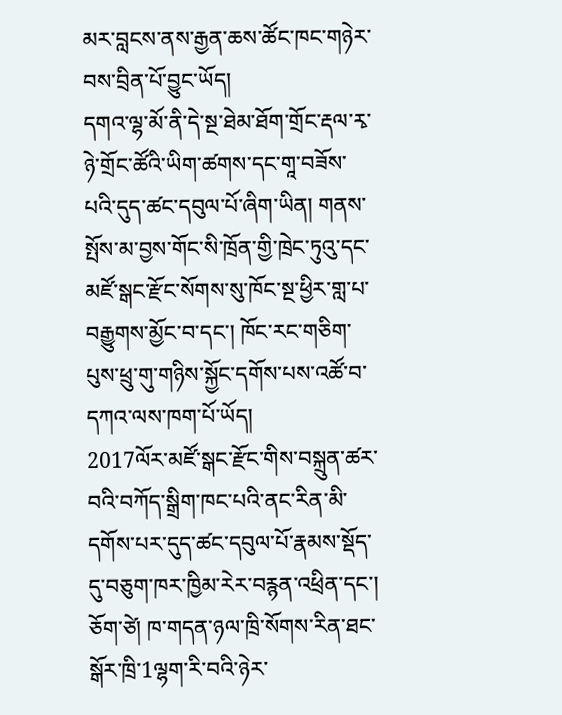མར་བླངས་ནས་རྒྱན་ཆས་ཚོང་ཁང་གཉེར་བས་བྲིན་པོ་བྱུང་ཡོད།
དགའ་ལྷ་མོ་ནི་དེ་སྔ་ཐེམ་ཐོག་གྲོང་རྡལ་རྭ་ཉེ་གྲོང་ཚོའི་ཡིག་ཚགས་དང་གཱ་བཟོས་པའི་དུད་ཚང་དབུལ་པོ་ཞིག་ཡིན། གནས་སྤོས་མ་བྱས་གོང་སི་ཁྲོན་གྱི་ཁྲེང་ཏུའུ་དང་མཛོ་སྒང་རྫོང་སོགས་སུ་ཁོང་སྔ་ཕྱིར་གླ་པ་བརྒྱུགས་མྱོང་བ་དང་། ཁོང་རང་གཅིག་པུས་ཕྲུ་གུ་གཉིས་སྐྱོང་དགོས་པས་འཚོ་བ་དཀའ་ལས་ཁག་པོ་ཡོད།
2017ལོར་མཛོ་སྒང་རྫོང་གིས་བསྐྲུན་ཚར་བའི་བཀོད་སྒྲིག་ཁང་པའི་ནང་རིན་མི་དགོས་པར་དུད་ཚང་དབུལ་པོ་རྣམས་སྡོད་དུ་བཅུག་ཁར་ཁྱིམ་རེར་བརྙན་འཕྲིན་དང་། ཅོག་ཙེ། ཁ་གདན་ཉལ་ཁྲི་སོགས་རིན་ཐང་སྒོར་ཁྲི་1ལྷག་རི་བའི་ཉེར་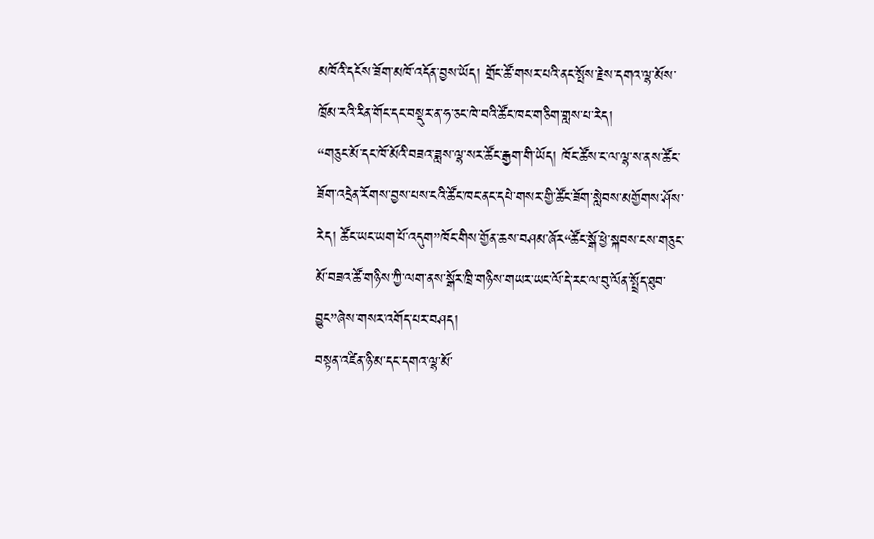མཁོའི་དངོས་ཟོག་མཁོ་འདོན་བྱས་ཡོད། གྲོང་ཚོ་གསར་པའི་ནང་སྤོས་རྗེས་དགའ་ལྷ་མོས་ཁྲོམ་རའི་རིན་གོང་དང་བསྡུར་ན་ཧ་ཅང་ཁེ་བའི་ཚོང་ཁང་གཅིག་གླས་པ་རེད།
“གཅུང་མོ་དང་ཁོ་མོའི་བཟའ་ཟླས་ལྷ་སར་ཚོང་རྒྱག་གི་ཡོད། ཁོང་ཚོས་ང་ལ་ལྷ་ས་ནས་ཚོང་ཟོག་འདྲེན་རོགས་བྱས་པས་ངའི་ཚོང་ཁང་ནང་དཔེ་གསར་གྱི་ཚོང་ཟོག་སླེབས་མགྱོགས་ཤོས་རེད། ཚོང་ཡང་ཡག་པོ་འདུག”ཁོང་གིས་གྱོན་ཆས་བཤམ་ཞོར“ཚོང་སྒོ་ཕྱེ་སྐབས་ངས་གཅུང་མོ་བཟའ་ཚོ་གཉིས་ཀྱི་ལག་ནས་སྒོར་ཁྲི་གཉིས་གཡར་ཡང་ལོ་དེ་རང་ལ་བུ་ལོན་སྤྲོད་ཐུབ་བྱུང”ཞེས་གསར་འགོད་པར་བཤད།
བསྟན་འཛིན་ཉི་མ་དང་དགའ་ལྷ་མོ་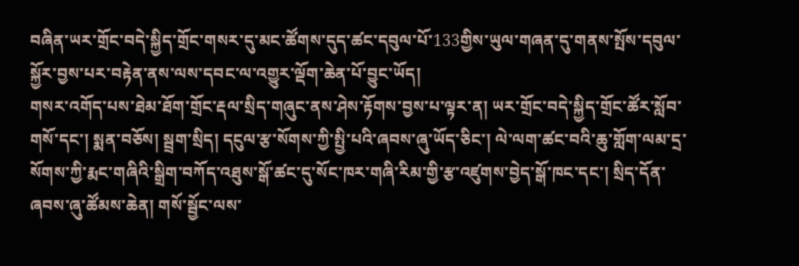བཞིན་ཡར་གྲོང་བདེ་སྐྱིད་གྲོང་གསར་དུ་མང་ཚོགས་དུད་ཚང་དབུལ་པོ་133གྱིས་ཡུལ་གཞན་དུ་གནས་སྤོས་དབུལ་སྐྱོར་བྱས་པར་བརྟེན་ནས་ལས་དབང་ལ་འགྱུར་ལྡོག་ཆེན་པོ་བྱུང་ཡོད།
གསར་འགོད་པས་ཐེམ་ཐོག་གྲོང་རྡལ་སྲིད་གཞུང་ནས་ཤེས་རྟོགས་བྱས་པ་ལྟར་ན། ཡར་གྲོང་བདེ་སྐྱིད་གྲོང་ཚོར་སློབ་གསོ་དང་། སྨན་བཅོས། སྦྲག་སྲིད། དངུལ་རྩ་སོགས་ཀྱི་སྤྱི་པའི་ཞབས་ཞུ་ཡོད་ཅིང་། ལེ་ལག་ཚང་བའི་ཆུ་གློག་ལམ་དྲ་སོགས་ཀྱི་རྨང་གཞིའི་སྒྲིག་བཀོད་འཐུས་སྒོ་ཚང་དུ་སོང་ཁར་གཞི་རིམ་གྱི་རྩ་འཛུགས་བྱེད་སྒོ་ཁང་དང་། སྲིད་དོན་ཞབས་ཞུ་ཚོམས་ཆེན། གསོ་སྦྱོང་ལས་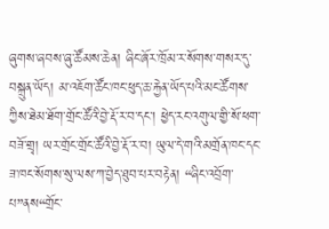ཞུགས་ཞབས་ཞུ་ཚོམས་ཆེན། ཞིང་ཞོར་ཁྲོམ་ར་སོགས་གསར་དུ་བསྐྲུན་ཡོད། མ་འཇོག་ཚོང་ཁང་ཕུད་ཆ་རྐྱེན་ཡོད་པའི་མང་ཚོགས་ཀྱིས་ཐེམ་ཐོག་གྲོང་ཚོའི་བྱེ་རྡོ་ར་བ་དང་། ཕྱེད་རང་འགུལ་གྱི་སོ་ཕག་བཟོ་གྲྭ། ཡར་གྲོང་གྲོང་ཚོའི་བྱེ་རྡོ་ར་བ། ཡུལ་དེ་གའི་མགྲོན་ཁང་དང་ཟ་ཁང་སོགས་སུ་ལས་ཀ་བྱེད་ཐུབ་པར་བརྟེན། “ཞིང་འབྲོག་པ”ནས“གྲོང་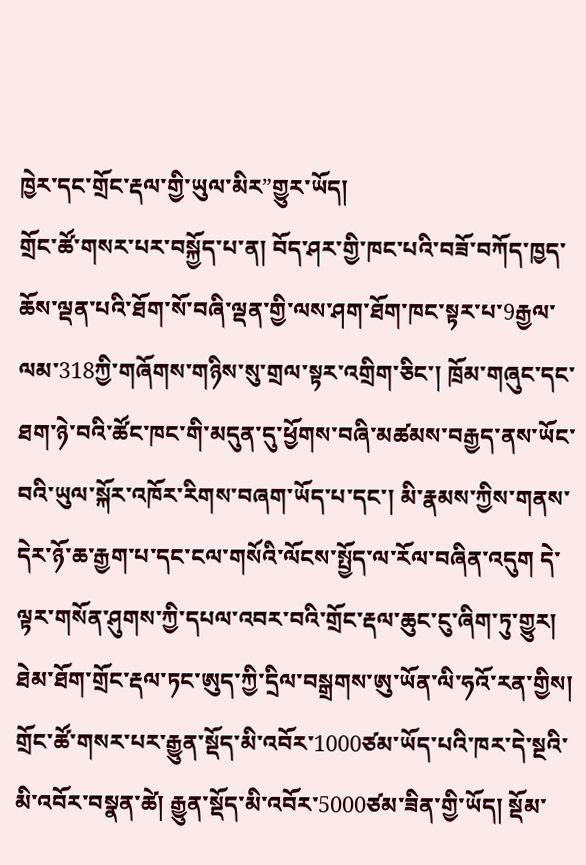ཁྱེར་དང་གྲོང་རྡལ་གྱི་ཡུལ་མིར”གྱུར་ཡོད།
གྲོང་ཚོ་གསར་པར་བསྐྱོད་པ་ན། བོད་ཤར་གྱི་ཁང་པའི་བཟོ་བཀོད་ཁྱད་ཆོས་ལྡན་པའི་ཐོག་སོ་བཞི་ལྡན་གྱི་ལས་ཤག་ཐོག་ཁང་སྟར་པ་9རྒྱལ་ལམ་318ཀྱི་གཞོགས་གཉིས་སུ་གྲལ་སྟར་འགྲིག་ཅིང་། ཁྲོམ་གཞུང་དང་ཐག་ཉེ་བའི་ཚོང་ཁང་གི་མདུན་དུ་ཕྱོགས་བཞི་མཚམས་བརྒྱད་ནས་ཡོང་བའི་ཡུལ་སྐོར་འཁོར་རིགས་བཞག་ཡོད་པ་དང་། མི་རྣམས་ཀྱིས་གནས་དེར་ཉོ་ཆ་རྒྱག་པ་དང་ངལ་གསོའི་ལོངས་སྤྱོད་ལ་རོལ་བཞིན་འདུག དེ་ལྟར་གསོན་ཤུགས་ཀྱི་དཔལ་འབར་བའི་གྲོང་རྡལ་ཆུང་ངུ་ཞིག་ཏུ་གྱུར།
ཐེམ་ཐོག་གྲོང་རྡལ་ཏང་ཨུད་ཀྱི་དྲིལ་བསྒྲགས་ཨུ་ཡོན་ལི་ཧའོ་རན་གྱིས། གྲོང་ཚོ་གསར་པར་རྒྱུན་སྡོད་མི་འབོར་1000ཙམ་ཡོད་པའི་ཁར་དེ་སྔའི་མི་འབོར་བསྣན་ཚེ། རྒྱུན་སྡོད་མི་འབོར་5000ཙམ་ཟིན་གྱི་ཡོད། སྡོམ་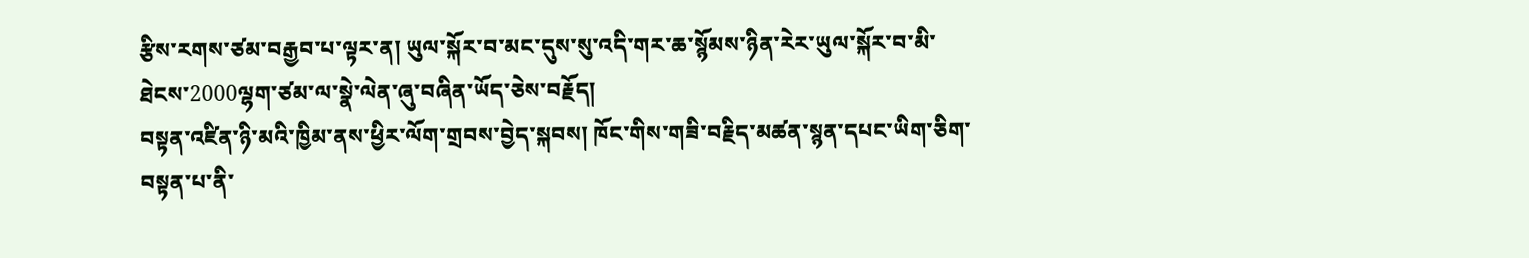རྩིས་རགས་ཙམ་བརྒྱབ་པ་ལྟར་ན། ཡུལ་སྐོར་བ་མང་དུས་སུ་འདི་གར་ཆ་སྙོམས་ཉིན་རེར་ཡུལ་སྐོར་བ་མི་ཐེངས་2000ལྷག་ཙམ་ལ་སྣེ་ལེན་ཞུ་བཞིན་ཡོད་ཅེས་བརྗོད།
བསྟན་འཛིན་ཉི་མའི་ཁྱིམ་ནས་ཕྱིར་ལོག་གྲབས་བྱེད་སྐབས། ཁོང་གིས་གཟི་བརྗིད་མཚན་སྙན་དཔང་ཡིག་ཅིག་བསྟན་པ་ནི་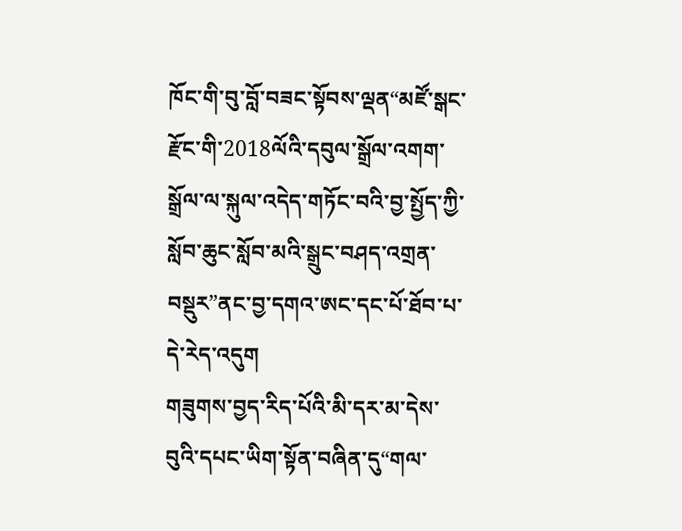ཁོང་གི་བུ་བློ་བཟང་སྟོབས་ལྡན“མཛོ་སྒང་རྫོང་གི་2018ལོའི་དབུལ་སྒྲོལ་འགག་སྒྲོལ་ལ་སྐུལ་འདེད་གཏོང་བའི་བྱ་སྤྱོད་ཀྱི་སློབ་ཆུང་སློབ་མའི་སྒྲུང་བཤད་འགྲན་བསྡུར”ནང་བྱ་དགའ་ཨང་དང་པོ་ཐོབ་པ་དེ་རེད་འདུག
གཟུགས་བྱད་རིད་པོའི་མི་དར་མ་དེས་བུའི་དཔང་ཡིག་སྟོན་བཞིན་དུ“གལ་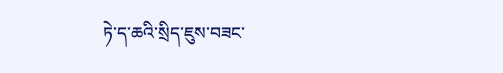ཏེ་ད་ཆའི་སྲིད་ཇུས་བཟང་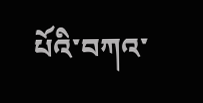པོའི་བཀའ་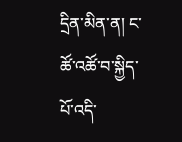དྲིན་མིན་ན། ང་ཚོ་འཚོ་བ་སྐྱིད་པོ་འདི་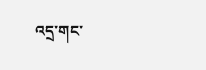འདྲ་གང་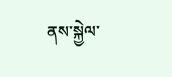ནས་སྐྱེལ་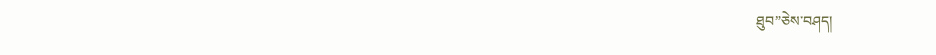ཐུབ”ཅེས་བཤད།